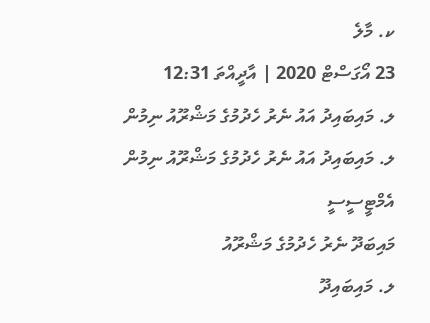ކ. މާލެ
23 އޯގަސްޓް 2020 | އާދީއްތަ 12:31
ލ. މައިބައިދު އައު ނެރު ހެދުމުގެ މަޝްރޫއު ނިމުން
ލ. މައިބައިދު އައު ނެރު ހެދުމުގެ މަޝްރޫއު ނިމުން
އެމްޓީސީސީ
މައިބަދޫ ނެރު ހެދުމުގެ މަޝްރޫއު
ލ. މައިބައިދޫ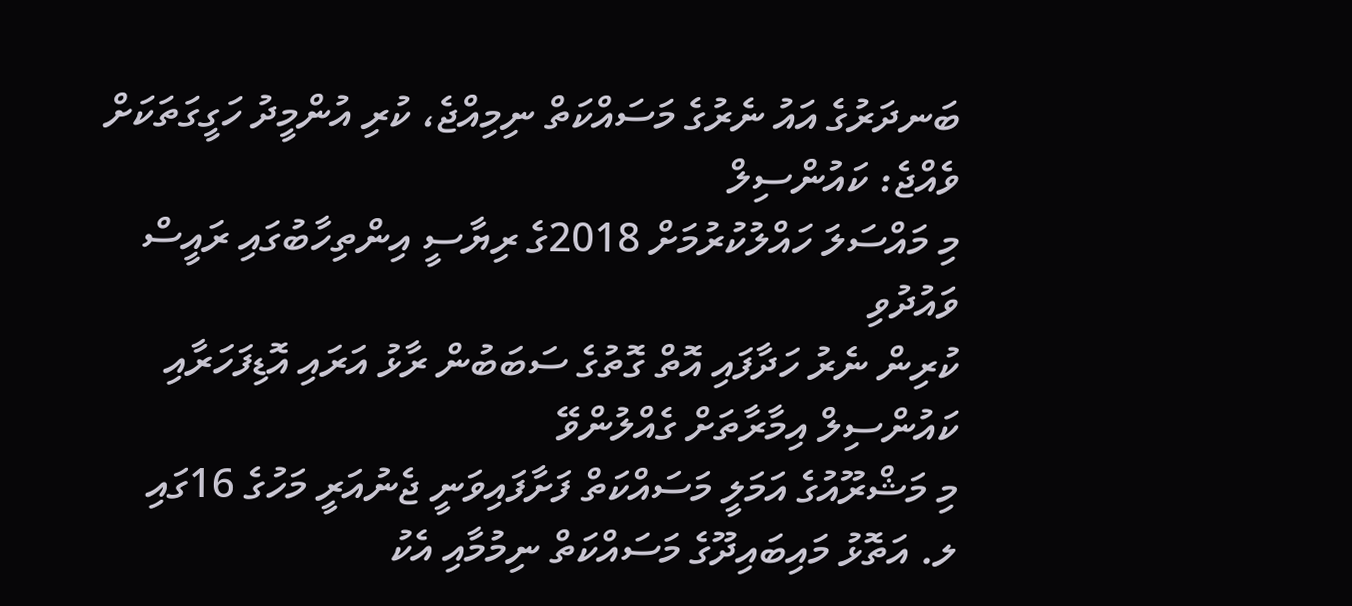ބަނދަރުގެ އައު ނެރުގެ މަސައްކަތް ނިމިއްޖެ، ކުރި އުންމީދު ހަގީގަތަކަށް ވެއްޖެ: ކައުންސިލް
މި މައްސަލަ ހައްލުކުރުމަށް 2018ގެ ރިޔާސީ އިންތިހާބުގައި ރައީސް ވައުދުވި
ކުރިން ނެރު ހަދާފައި އޮތް ގޮތުގެ ސަބަބުން ރާޅު އަރައި އޮޑިފަހަރާއި ކައުންސިލް އިމާރާތަށް ގެއްލުންވޭ
މި މަޝްރޫއުގެ އަމަލީ މަސައްކަތް ފަށާފައިވަނީ ޖެނުއަރީ މަހުގެ 16ގައި
ލ. އަތޮޅު މައިބައިދޫގެ މަސައްކަތް ނިމުމާއި އެކު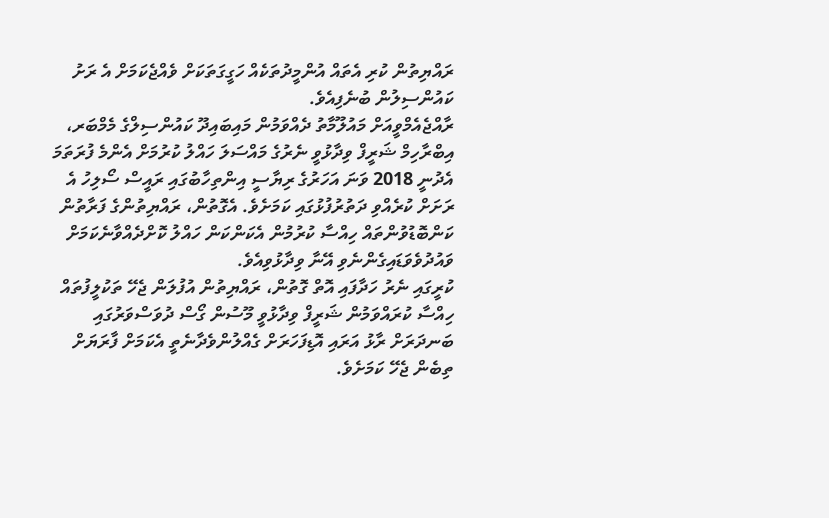ރައްޔިތުން ކުރި އެތައް އުންމީދުތަކެއް ހަގީގަތަކަށް ވެއްޖެކަމަށް އެ ރަށު ކައުންސިލުން ބުނެފިއެވެ.
ރާއްޖެއެމްވީއަށް މައުލޫމާތު ދެއްވަމުން މައިބައިދޫ ކައުންސިލްގެ މެމްބަރ، އިބްރާހިމް ޝަރީފް ވިދާޅުވީ ނެރުގެ މައްސަލަ ހައްލު ކުރުމަށް އެންމެ ފުރަތަމަ އެދުނީ 2018 ވަނަ އަހަރުގެ ރިޔާސީ އިންތިހާބުގައި ރައީސް ސޯލިހު އެ ރަށަށް ކުރެއްވި ދަތުރުފުޅުގައި ކަމަށެވެ. އެގޮތުން، ރައްޔިތުންގެ ފަރާތުން ކަންބޮޑުވުންތައް ހިއްސާ ކުރުމުން އެކަންކަން ހައްލު ކޮށްދެއްވާނެކަމަށް ވައުދުވެވަޑައިގެންނެވި އޭނާ ވިދާޅުވިއެވެ.
ކުރީގައި ނެރު ހަދާފައި އޮތް ގޮތުން، ރައްޔިތުން އުފުލަން ޖެހޭ ތަކުލީފުތައް ހިއްސާ ކުރައްވަމުން ޝަރީފް ވިދާޅުވީ މޫސުން ގޯސް ދުވަސްވަރުގައި ބަނދަރަށް ރާޅު އަރައި އޮޑިފަހަރަށް ގެއްލުންވެދާނެތީ އެކަމަށް ފާރަޔަށް ތިބެން ޖެހޭ ކަމަށެވެ.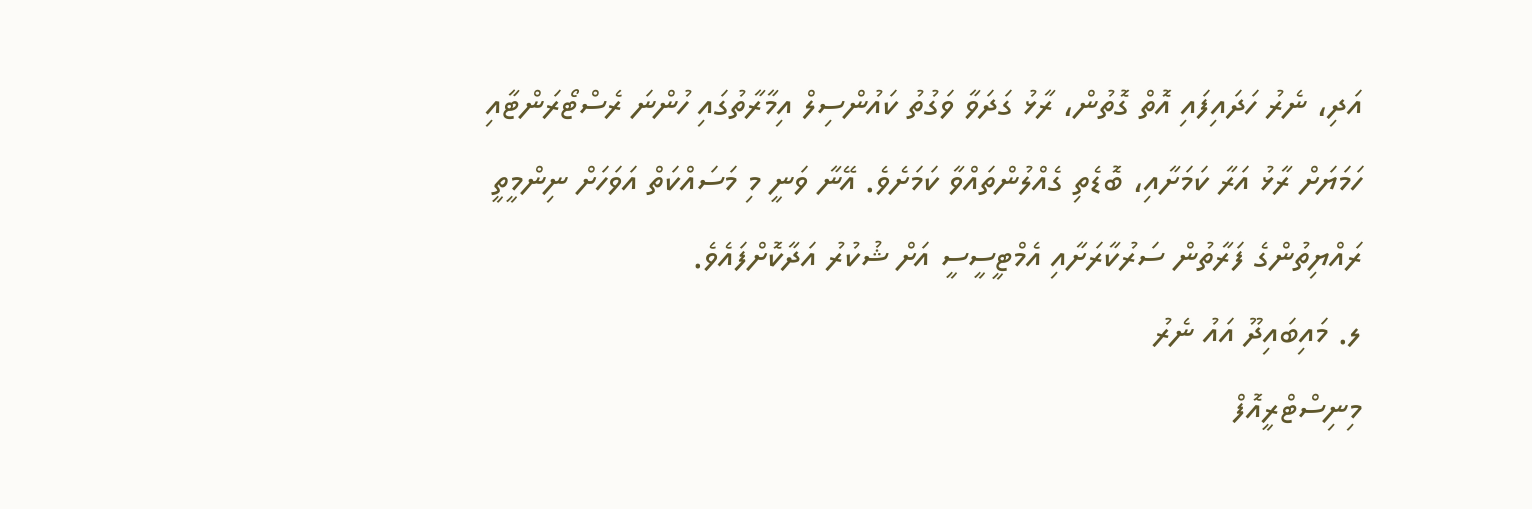އަދި، ނެރު ހަދައިފައި އޮތް ގޮތުން، ރާޅު ގަދަވާ ވަގުތު ކައުންސިލް އިމާރާތުގައި ހުންނަ ރެސްޓޯރަންޓާއި ހަމަޔަށް ރާޅު އަރާ ކަމަށާއި، ބޮޑެތި ގެއްލުންތައްވާ ކަމަށެވެ. އޭނާ ވަނީ މި މަސައްކަތް އަވަހަށް ނިންމީތީ ރައްޔިތުންގެ ފަރާތުން ސަރުކާރަށާއި އެމްޓީސީސީ އަށް ޝުކުރު އަދާކޮށްފައެވެ.
ލ. މައިބައިދޫ އައު ނެރު
މިނިސްޓްރީއޮފް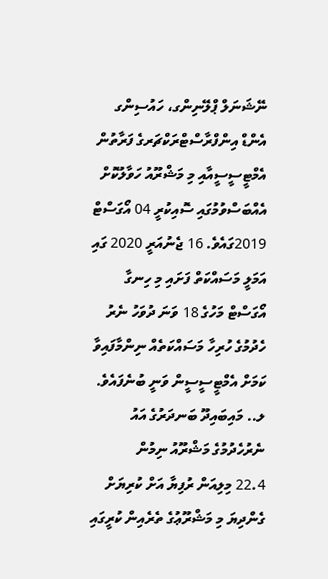ނޭޝަނަލް ޕްލޭނިންގ، ހައުސިންގ އެންޑް އިންފްރާސްޓްރަކްޗަރގެ ފަރާތުން އެމްޓީސީސީއާއި މި މަޝްރޫއު ހަވާލުކޮށް އެއްބަސްވުމުގައި ސޮއިކުރީ 04 އޯގަސްޓް 2019ގައެވެ. 16 ޖެނުއަރީ 2020 ގައި އަމަލީ މަސައްކަތް ފަށައި މި ހިނގާ އޯގަސްޓް މަހުގެ 18 ވަނަ ދުވަހު ނެރު ހެދުމުގެ ހުރިހާ މަސައްކަތެއް ނިންމާފައިވާ ކަމަށް އެމްޓީސީސީން ވަނީ ބުނެފައެވެ.
ލ.. މައިބައިދޫ ބަނދަރުގެ އައު ނެރުހެދުމުގެ މަޝްރޫއު ނިމުން
22.4 މިލިއަން ރުފިޔާ އަށް ކުރިޔަށް ގެންދިޔަ މި މަޝްރޫޢުގެ ތެރެއިން ކުރީގައި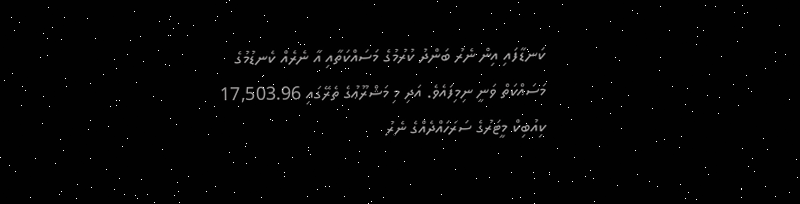ކަނޑާފައި އިން ނެރު ބަންދު ކުރުމުގެ މަސައްކަތާއި އާ ނެރެއް ކެނޑުމުގެ މަސައްކަތް ވަނީ ނިމިފައެވެ. އަދި މި މަޝްރޫޢުގެ ތެރޭގައި 17,503.96 ކިއުބިކް މީޓަރުގެ ސަރަހައްދެއްގެ ނެރު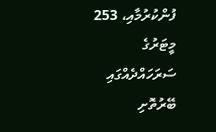ފުންކުރުމާއި، 253 މީޓަރުގެ ސަރަހައްދެއްގައި ބޭރުތޮށި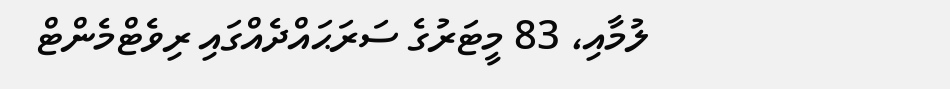ލުމާއި، 83 މީޓަރުގެ ސަރަޙައްދެއްގައި ރިވެޓްމެންޓް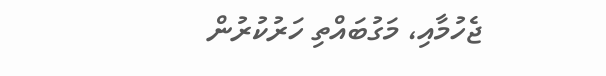ޖެހުމާއި، މަގުބައްތި ހަރުކުރުން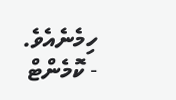ހިމެނެއެވެ.
- ކޮމެންޓް